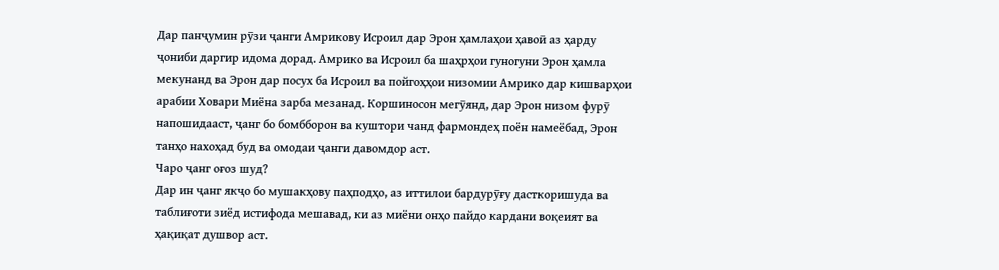Дар панҷумин рӯзи ҷанги Амрикову Исроил дар Эрон ҳамлаҳои ҳавоӣ аз ҳарду ҷониби даргир идома дорад. Амрико ва Исроил ба шаҳрҳои гуногуни Эрон ҳамла мекунанд ва Эрон дар посух ба Исроил ва пойгоҳҳои низомии Амрико дар кишварҳои арабии Ховари Миёна зарба мезанад. Коршиносон мегӯянд, дар Эрон низом фурӯ напошидааст, ҷанг бо бомбборон ва куштори чанд фармондеҳ поён намеёбад, Эрон танҳо нахоҳад буд ва омодаи ҷанги давомдор аст.
Чаро ҷанг оғоз шуд?
Дар ин ҷанг якҷо бо мушакҳову паҳподҳо, аз иттилои бардурӯғу дасткоришуда ва таблиғоти зиёд истифода мешавад, ки аз миёни онҳо пайдо кардани воқеият ва ҳақиқат душвор аст.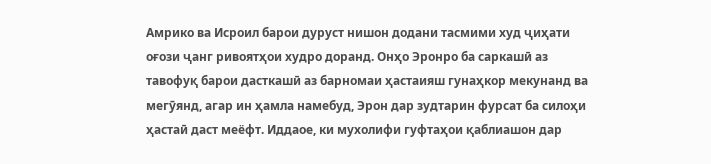Амрико ва Исроил барои дуруст нишон додани тасмими худ ҷиҳати оғози ҷанг ривоятҳои худро доранд. Онҳо Эронро ба саркашӣ аз тавофуқ барои дасткашӣ аз барномаи ҳастаияш гунаҳкор мекунанд ва мегӯянд, агар ин ҳамла намебуд, Эрон дар зудтарин фурсат ба силоҳи ҳастаӣ даст меёфт. Иддаое, ки мухолифи гуфтаҳои қаблиашон дар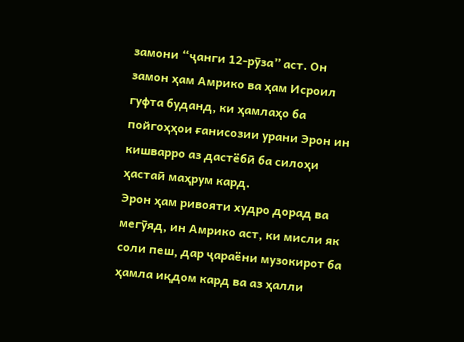замони “ҷанги 12-рӯза” аст. Он замон ҳам Амрико ва ҳам Исроил гуфта буданд, ки ҳамлаҳо ба пойгоҳҳои ғанисозии урани Эрон ин кишварро аз дастёбӣ ба силоҳи ҳастаӣ маҳрум кард.
Эрон ҳам ривояти худро дорад ва мегӯяд, ин Амрико аст, ки мисли як соли пеш, дар ҷараёни музокирот ба ҳамла иқдом кард ва аз ҳалли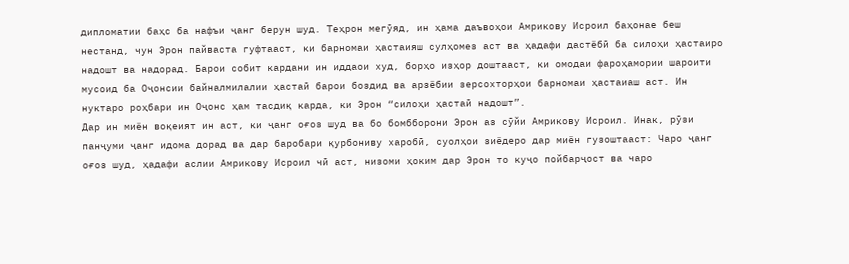дипломатии баҳс ба нафъи ҷанг берун шуд. Теҳрон мегӯяд, ин ҳама даъвоҳои Амрикову Исроил баҳонае беш нестанд, чун Эрон пайваста гуфтааст, ки барномаи ҳастаияш сулҳомез аст ва ҳадафи дастёбӣ ба силоҳи ҳастаиро надошт ва надорад. Барои собит кардани ин иддаои худ, борҳо изҳор доштааст, ки омодаи фароҳамории шароити мусоид ба Оҷонсии байналмилалии ҳастаӣ барои боздид ва арзёбии зерсохторҳои барномаи ҳастаиаш аст. Ин нуктаро роҳбари ин Оҷонс ҳам тасдиқ карда, ки Эрон “силоҳи ҳастаӣ надошт”.
Дар ин миён воқеият ин аст, ки ҷанг оғоз шуд ва бо бомбборони Эрон аз сӯйи Амрикову Исроил. Инак, рӯзи панҷуми ҷанг идома дорад ва дар баробари қурбониву харобӣ, суолҳои зиёдеро дар миён гузоштааст: Чаро ҷанг оғоз шуд, ҳадафи аслии Амрикову Исроил чӣ аст, низоми ҳоким дар Эрон то куҷо пойбарҷост ва чаро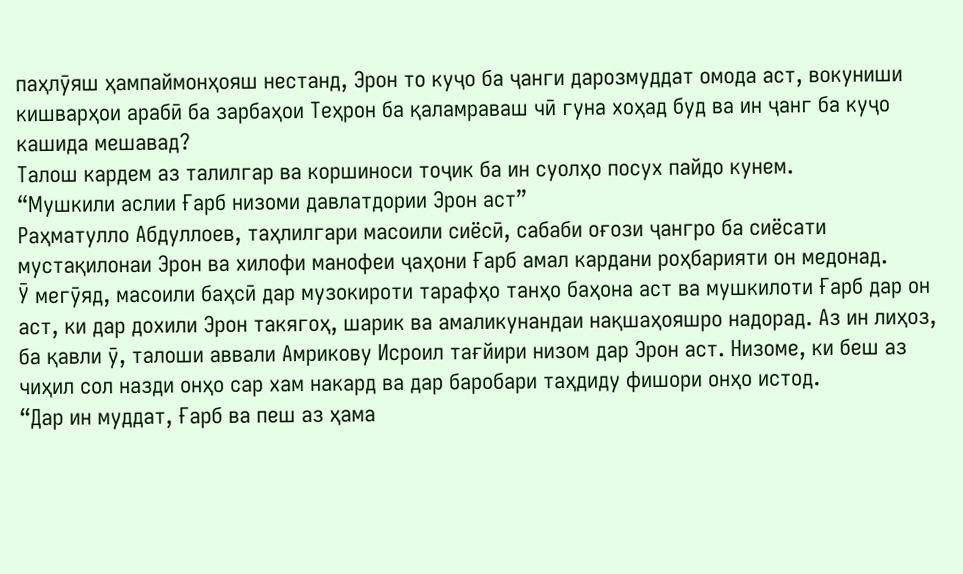паҳлӯяш ҳампаймонҳояш нестанд, Эрон то куҷо ба ҷанги дарозмуддат омода аст, вокуниши кишварҳои арабӣ ба зарбаҳои Теҳрон ба қаламраваш чӣ гуна хоҳад буд ва ин ҷанг ба куҷо кашида мешавад?
Талош кардем аз талилгар ва коршиноси тоҷик ба ин суолҳо посух пайдо кунем.
“Мушкили аслии Ғарб низоми давлатдории Эрон аст”
Раҳматулло Абдуллоев, таҳлилгари масоили сиёсӣ, сабаби оғози ҷангро ба сиёсати мустақилонаи Эрон ва хилофи манофеи ҷаҳони Ғарб амал кардани роҳбарияти он медонад.
Ӯ мегӯяд, масоили баҳсӣ дар музокироти тарафҳо танҳо баҳона аст ва мушкилоти Ғарб дар он аст, ки дар дохили Эрон такягоҳ, шарик ва амаликунандаи нақшаҳояшро надорад. Аз ин лиҳоз, ба қавли ӯ, талоши аввали Амрикову Исроил тағйири низом дар Эрон аст. Низоме, ки беш аз чиҳил сол назди онҳо сар хам накард ва дар баробари таҳдиду фишори онҳо истод.
“Дар ин муддат, Ғарб ва пеш аз ҳама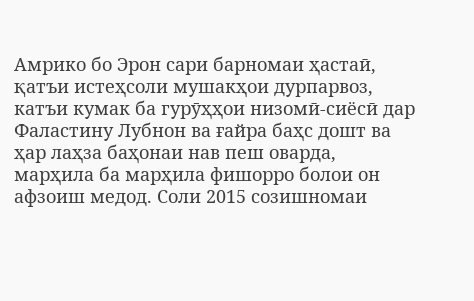Амрико бо Эрон сари барномаи ҳастаӣ, қатъи истеҳсоли мушакҳои дурпарвоз, катъи кумак ба гурӯҳҳои низомӣ-сиёсӣ дар Фаластину Лубнон ва ғайра баҳс дошт ва ҳар лаҳза баҳонаи нав пеш оварда, марҳила ба марҳила фишорро болои он афзоиш медод. Соли 2015 созишномаи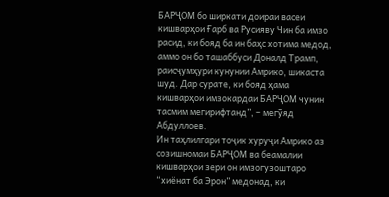БАРҶОМ бо ширкати доираи васеи кишварҳои Ғарб ва Русияву Чин ба имзо расид, ки бояд ба ин баҳс хотима медод, аммо он бо ташаббуси Доналд Трамп, раисҷумҳури кунунии Амрико, шикаста шуд. Дар сурате, ки бояд ҳама кишварҳои имзокардаи БАРҶОМ чунин тасмим мегирифтанд”, – мегӯяд Абдуллоев.
Ин таҳлилгари тоҷик хуруҷи Амрико аз созишномаи БАРҶОМ ва беамалии кишварҳои зери он имзогузоштаро “хиёнат ба Эрон” медонад, ки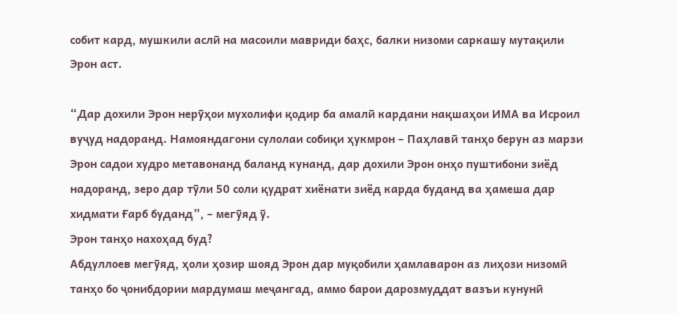собит кард, мушкили аслӣ на масоили мавриди баҳс, балки низоми саркашу мутақили Эрон аст.

“Дар дохили Эрон нерӯҳои мухолифи қодир ба амалӣ кардани нақшаҳои ИМА ва Исроил вуҷуд надоранд. Намояндагони сулолаи собиқи ҳукмрон – Паҳлавӣ танҳо берун аз марзи Эрон садои худро метавонанд баланд кунанд, дар дохили Эрон онҳо пуштибони зиёд надоранд, зеро дар тӯли 50 соли қудрат хиёнати зиёд карда буданд ва ҳамеша дар хидмати Ғарб буданд”, – мегӯяд ӯ.
Эрон танҳо нахоҳад буд?
Абдуллоев мегӯяд, ҳоли ҳозир шояд Эрон дар муқобили ҳамлаварон аз лиҳози низомӣ танҳо бо ҷонибдории мардумаш меҷангад, аммо барои дарозмуддат вазъи кунунӣ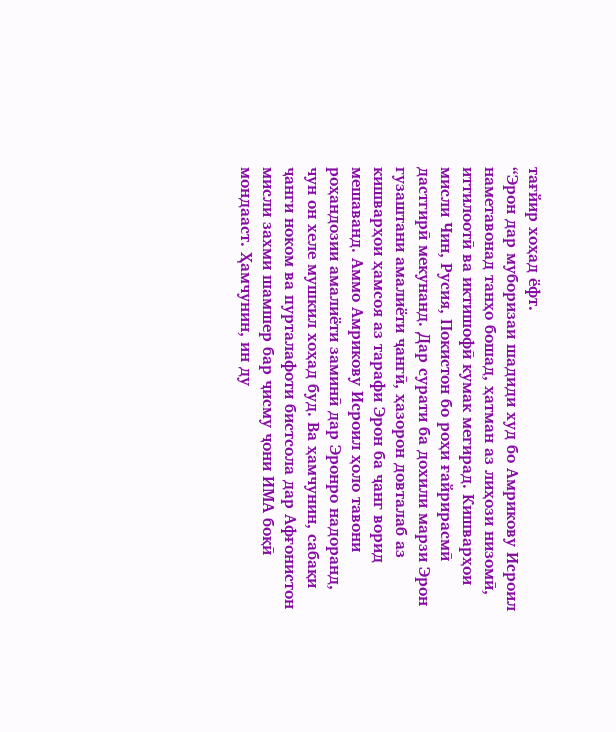тағйир хоҳад ёфт.
“Эрон дар муборизаи шадиди худ бо Амрикову Исроил наметавонад танҳо бошад, ҳатман аз лиҳози низомӣ, иттилоотӣ ва иктишофӣ кумак мегирад. Кишварҳои мисли Чин, Русия, Покистон бо роҳи ғайрирасмӣ дастгирӣ мекунанд. Дар сурати ба дохили марзи Эрон гузаштани амалиёти ҷангӣ, ҳазорон довталаб аз кишварҳои ҳамсоя аз тарафи Эрон ба ҷанг ворид мешаванд. Аммо Амрикову Исроил ҳоло тавони роҳандозии амалиёти заминӣ дар Эронро надоранд, чун он хеле мушкил хоҳад буд. Ва ҳамчунин, сабақи ҷанги ноком ва пурталафоти бистсола дар Афғонистон мисли захми шамшер бар ҷисму ҷони ИМА боқӣ мондааст. Ҳамчунин, ин ду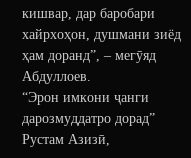кишвар, дар баробари хайрхоҳон, душмани зиёд ҳам доранд”, – мегӯяд Абдуллоев.
“Эрон имкони ҷанги дарозмуддатро дорад”
Рустам Азизӣ,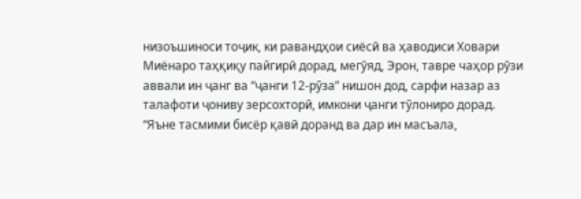низоъшиноси тоҷик, ки равандҳои сиёсӣ ва ҳаводиси Ховари Миёнаро таҳқиқу пайгирӣ дорад, мегӯяд, Эрон, тавре чаҳор рӯзи аввали ин ҷанг ва “ҷанги 12-рӯза” нишон дод, сарфи назар аз талафоти ҷониву зерсохторӣ, имкони ҷанги тӯлониро дорад.
“Яъне тасмими бисёр қавӣ доранд ва дар ин масъала,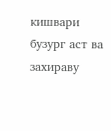кишвари бузург аст ва захираву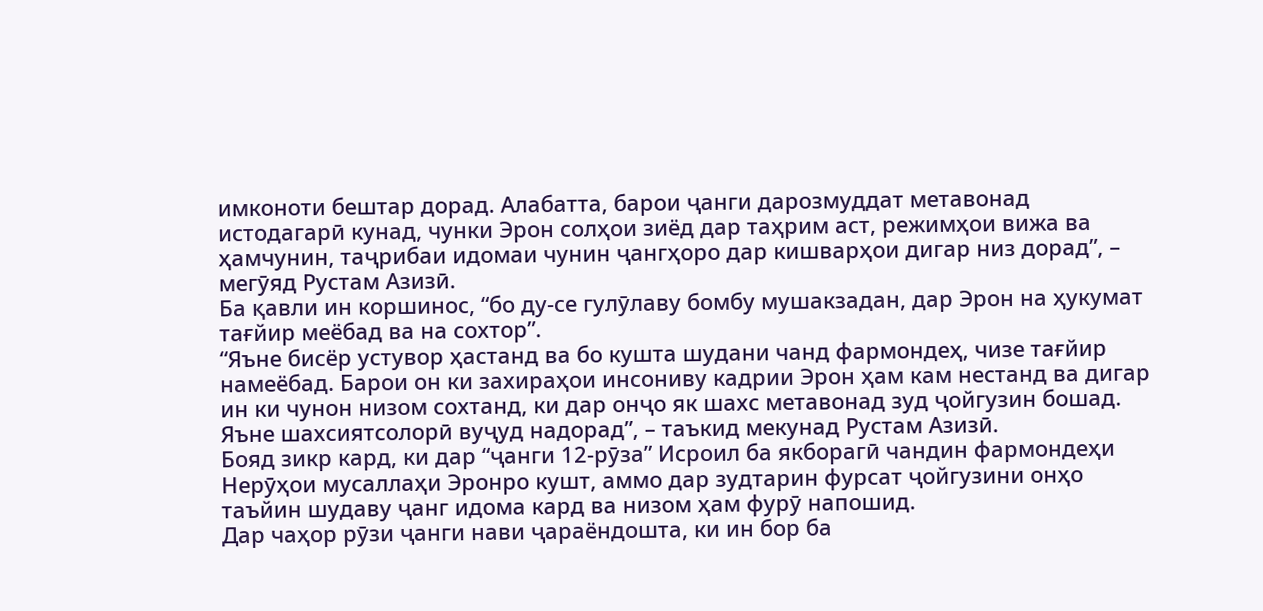имконоти бештар дорад. Алабатта, барои ҷанги дарозмуддат метавонад истодагарӣ кунад, чунки Эрон солҳои зиёд дар таҳрим аст, режимҳои вижа ва ҳамчунин, таҷрибаи идомаи чунин ҷангҳоро дар кишварҳои дигар низ дорад”, – мегӯяд Рустам Азизӣ.
Ба қавли ин коршинос, “бо ду-се гулӯлаву бомбу мушакзадан, дар Эрон на ҳукумат тағйир меёбад ва на сохтор”.
“Яъне бисёр устувор ҳастанд ва бо кушта шудани чанд фармондеҳ, чизе тағйир намеёбад. Барои он ки захираҳои инсониву кадрии Эрон ҳам кам нестанд ва дигар ин ки чунон низом сохтанд, ки дар онҷо як шахс метавонад зуд ҷойгузин бошад. Яъне шахсиятсолорӣ вуҷуд надорад”, – таъкид мекунад Рустам Азизӣ.
Бояд зикр кард, ки дар “ҷанги 12-рӯза” Исроил ба якборагӣ чандин фармондеҳи Нерӯҳои мусаллаҳи Эронро кушт, аммо дар зудтарин фурсат ҷойгузини онҳо таъйин шудаву ҷанг идома кард ва низом ҳам фурӯ напошид.
Дар чаҳор рӯзи ҷанги нави ҷараёндошта, ки ин бор ба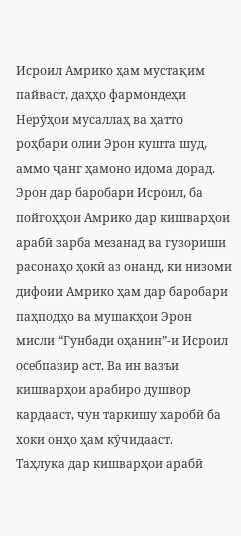Исроил Амрико ҳам мустақим пайваст, даҳҳо фармондеҳи Нерӯҳои мусаллаҳ ва ҳатто роҳбари олии Эрон кушта шуд, аммо ҷанг ҳамоно идома дорад. Эрон дар баробари Исроил, ба пойгоҳҳои Амрико дар кишварҳои арабӣ зарба мезанад ва гузориши расонаҳо ҳокӣ аз онанд, ки низоми дифоии Амрико ҳам дар баробари паҳподҳо ва мушакҳои Эрон мисли “Гунбади оҳанин”-и Исроил осебпазир аст. Ва ин вазъи кишварҳои арабиро душвор кардааст, чун таркишу харобӣ ба хоки онҳо ҳам кӯчидааст.
Таҳлука дар кишварҳои арабӣ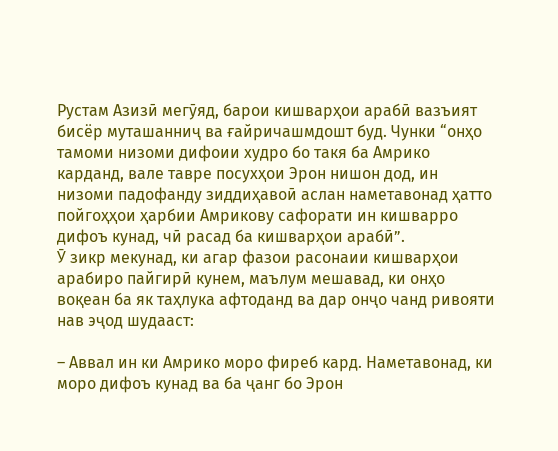Рустам Азизӣ мегӯяд, барои кишварҳои арабӣ вазъият бисёр муташанниҷ ва ғайричашмдошт буд. Чунки “онҳо тамоми низоми дифоии худро бо такя ба Амрико карданд, вале тавре посухҳои Эрон нишон дод, ин низоми падофанду зиддиҳавоӣ аслан наметавонад ҳатто пойгоҳҳои ҳарбии Амрикову сафорати ин кишварро дифоъ кунад, чӣ расад ба кишварҳои арабӣ”.
Ӯ зикр мекунад, ки агар фазои расонаии кишварҳои арабиро пайгирӣ кунем, маълум мешавад, ки онҳо воқеан ба як таҳлука афтоданд ва дар онҷо чанд ривояти нав эҷод шудааст:

– Аввал ин ки Амрико моро фиреб кард. Наметавонад, ки моро дифоъ кунад ва ба ҷанг бо Эрон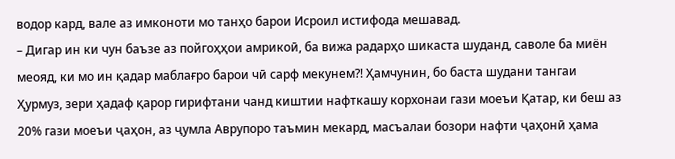водор кард, вале аз имконоти мо танҳо барои Исроил истифода мешавад.
– Дигар ин ки чун баъзе аз пойгоҳҳои амрикоӣ, ба вижа радарҳо шикаста шуданд, саволе ба миён меояд, ки мо ин қадар маблағро барои чӣ сарф мекунем?! Ҳамчунин, бо баста шудани тангаи Ҳурмуз, зери ҳадаф қарор гирифтани чанд киштии нафткашу корхонаи гази моеъи Қатар, ки беш аз 20% гази моеъи ҷаҳон, аз ҷумла Аврупоро таъмин мекард, масъалаи бозори нафти ҷаҳонӣ ҳама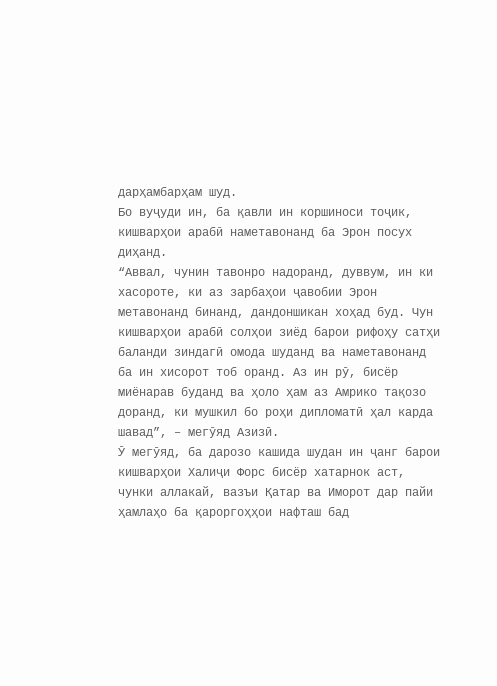дарҳамбарҳам шуд.
Бо вуҷуди ин, ба қавли ин коршиноси тоҷик, кишварҳои арабӣ наметавонанд ба Эрон посух диҳанд.
“Аввал, чунин тавонро надоранд, дуввум, ин ки хасороте, ки аз зарбаҳои ҷавобии Эрон метавонанд бинанд, дандоншикан хоҳад буд. Чун кишварҳои арабӣ солҳои зиёд барои рифоҳу сатҳи баланди зиндагӣ омода шуданд ва наметавонанд ба ин хисорот тоб оранд. Аз ин рӯ, бисёр миёнарав буданд ва ҳоло ҳам аз Амрико тақозо доранд, ки мушкил бо роҳи дипломатӣ ҳал карда шавад”, – мегӯяд Азизӣ.
Ӯ мегӯяд, ба дарозо кашида шудан ин ҷанг барои кишварҳои Халиҷи Форс бисёр хатарнок аст, чунки аллакай, вазъи Қатар ва Иморот дар пайи ҳамлаҳо ба қароргоҳҳои нафташ бад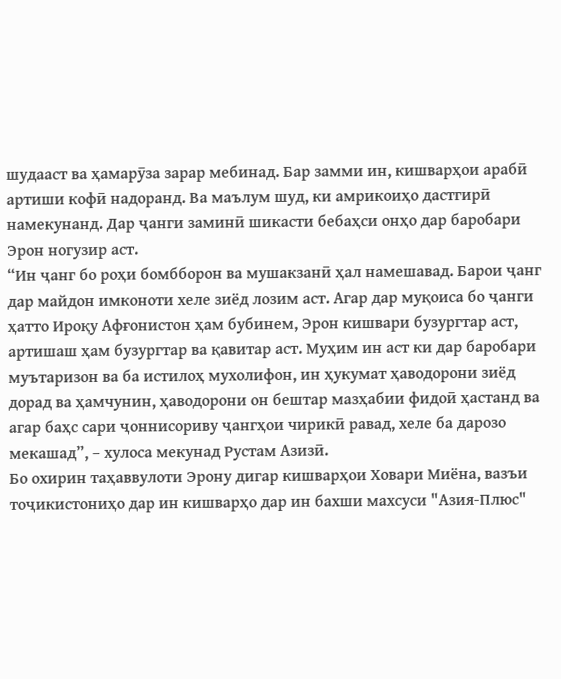шудааст ва ҳамарӯза зарар мебинад. Бар замми ин, кишварҳои арабӣ артиши кофӣ надоранд. Ва маълум шуд, ки амрикоиҳо дастгирӣ намекунанд. Дар ҷанги заминӣ шикасти бебаҳси онҳо дар баробари Эрон ногузир аст.
“Ин ҷанг бо роҳи бомбборон ва мушакзанӣ ҳал намешавад. Барои ҷанг дар майдон имконоти хеле зиёд лозим аст. Агар дар муқоиса бо ҷанги ҳатто Ироқу Афғонистон ҳам бубинем, Эрон кишвари бузургтар аст, артишаш ҳам бузургтар ва қавитар аст. Муҳим ин аст ки дар баробари муътаризон ва ба истилоҳ мухолифон, ин ҳукумат ҳаводорони зиёд дорад ва ҳамчунин, ҳаводорони он бештар мазҳабии фидоӣ ҳастанд ва агар баҳс сари ҷоннисориву ҷангҳои чирикӣ равад, хеле ба дарозо мекашад”, – хулоса мекунад Рустам Азизӣ.
Бо охирин таҳаввулоти Эрону дигар кишварҳои Ховари Миёна, вазъи тоҷикистониҳо дар ин кишварҳо дар ин бахши махсуси "Азия-Плюс"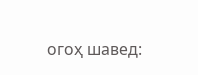огоҳ шавед: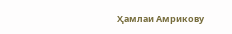Ҳамлаи Амрикову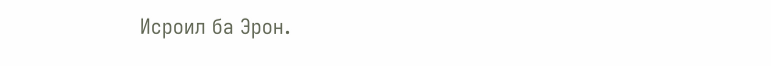Исроил ба Эрон.